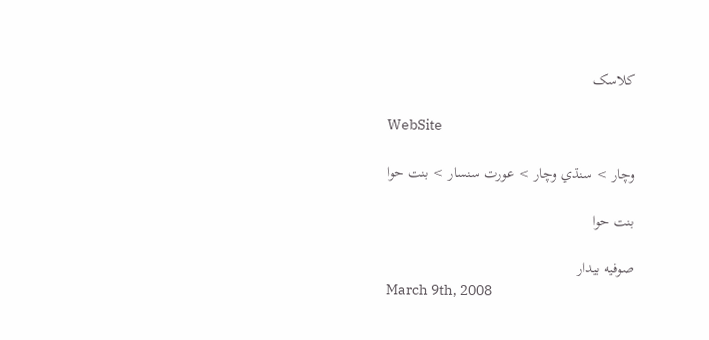کلاسک

WebSite

وچار > سنڌي وچار > عورت سنسار > بنت حوا

بنت حوا

صوفيه بيدار
March 9th, 2008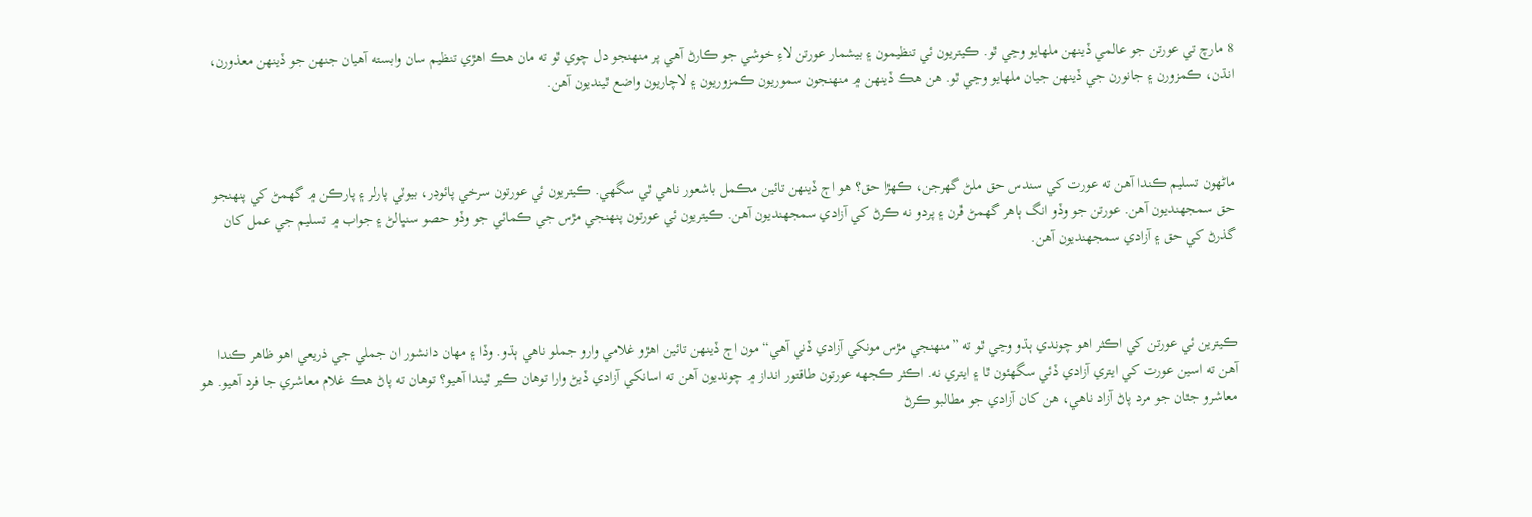8 مارچ تي عورتن جو عالمي ڏينهن ملهايو وڃي ٿو. ڪيتريون ئي تنظيمون ۽ بيشمار عورتن لاءِ خوشي جو ڪارڻ آهي پر منهنجو دل چوي ٿو ته مان هڪ اهڙي تنظيم سان وابسته آهيان جنهن جو ڏينهن معذورن، انڌن، ڪمزورن ۽ جانورن جي ڏينهن جيان ملهايو وڃي ٿو. هن هڪ ڏينهن ۾ منهنجون سموريون ڪمزوريون ۽ لاچاريون واضع ٿينديون آهن.



ماڻهون تسليم ڪندا آهن ته عورت کي سندس حق ملڻ گهرجن، ڪهڙا حق؟ هو اڄ ڏينهن تائين مڪمل باشعور ناهي ٿي سگهي. ڪيتريون ئي عورتون سرخي پائوڊر، بيوٽي پارلر ۽ پارڪن ۾ گهمڻ کي پنهنجو حق سمجهنديون آهن. عورتن جو وڏو انگ ٻاهر گهمڻ ڦرن ۽ پردو نه ڪرڻ کي آزادي سمجهنديون آهن. ڪيتريون ئي عورتون پنهنجي مڙس جي ڪمائي جو وڏو حصو سنڀالڻ ۽ جواب ۾ تسليم جي عمل کان گذرڻ کي حق ۽ آزادي سمجهنديون آهن.



ڪيترين ئي عورتن کي اڪثر اهو چوندي ٻڌو وڃي ٿو ته ”منهنجي مڙس مونکي آزادي ڏني آهي“ مون اڄ ڏينهن تائين اهڙو غلامي وارو جملو ناهي ٻڌو. وڏا ۽ مهان دانشور ان جملي جي ذريعي اهو ظاهر ڪندا آهن ته اسين عورت کي ايتري آزادي ڏئي سگهئون ٿا ۽ ايتري نه. اڪثر ڪجهه عورتون طاقتور انداز ۾ چونديون آهن ته اسانکي آزادي ڏيڻ وارا توهان ڪير ٿيندا آهيو؟ توهان ته پاڻ هڪ غلام معاشري جا فرد آهيو. هو معاشرو جٿان جو مرد پاڻ آزاد ناهي، هن کان آزادي جو مطالبو ڪرڻ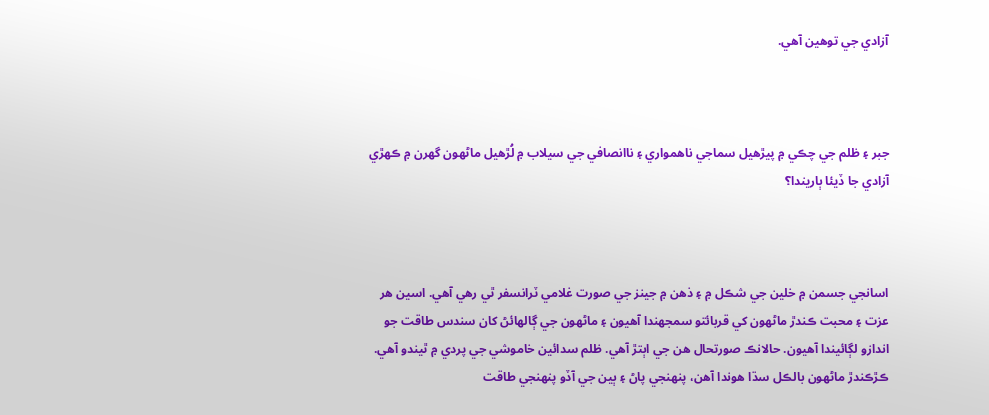آزادي جي توهين آهي.



جبر ۽ ظلم جي چڪي ۾ پيڙهيل سماجي ناهمواري ۽ ناانصافي جي سيلاب ۾ لُڙهيل ماڻهون گهرن ۾ ڪهڙي آزادي جا ڏيئا ٻاريندا؟



اسانجي جسمن ۾ خلين جي شڪل ۾ ۽ ذهن ۾ جينز جي صورت غلامي ٽرانسفر ٿي رهي آهي. اسين هر عزت ۽ محبت ڪندڙ ماڻهون کي قربائتو سمجهندا آهيون ۽ ماڻهون جي ڳالهائڻ کان سندس طاقت جو اندازو لڳائيندا آهيون. حالانڪ صورتحال هن جي اٻتڙ آهي. ظلم سدائين خاموشي جي پردي ۾ ٿيندو آهي. ڪڙڪندڙ ماڻهون بالڪل سڌا هوندا آهن، پنهنجي پاڻ ۽ ٻين جي آڏو پنهنجي طاقت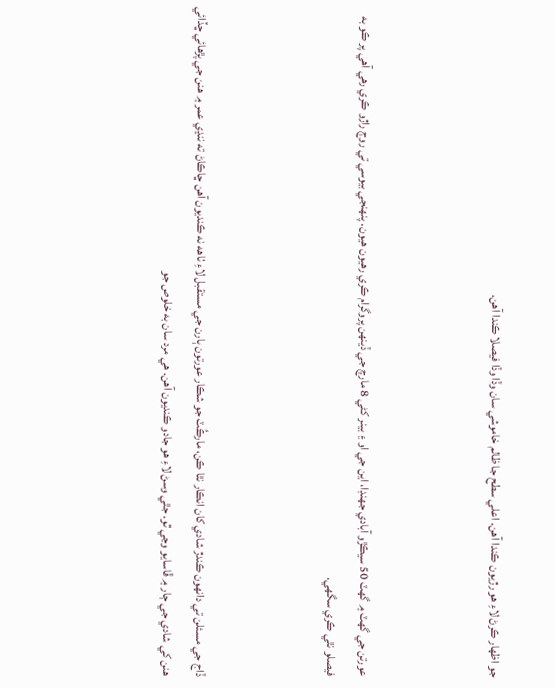جو اظهار ڪرڻ لاءِ هو رڙيون ڪندا آهن. اعلي سطح جا ظالم خاموشي سان وڏا وڏا فيصلا ڪندا آهن.



عورتن جي گهٽ ۾ گهٽ 50 سيڪڙو آبادي جهنڊا، اين جي او ۽ بينر کڻي 8 مارچ جي ڏينهن پروگرام ڪري رهيون هيون. پنهنجي بيوسي تي روڄ راڙو ڪري رهي آهي پر ڪو به فيصلو نٿي ڪري سگهي.



ڏاج جي مسئلن تي دانهون ڪندڙ شادي کان انڪار نٿا ڪن، مارڪُٽ جو شڪار عورتون ٻارن جي مستقبل لاءِ ٺاهه نه ڪنديون آهن ڇاڪاڻ ته ننڍي عمر ۾ هنن جي پڙهائي ڇڏائي هنن کي شادي جي ڄار ۾ ڦاسايو وڃي ٿو. جٿي وسڻ لاءِ هو جادو ڪنديون آهن. هي مرد سان به خلوص جو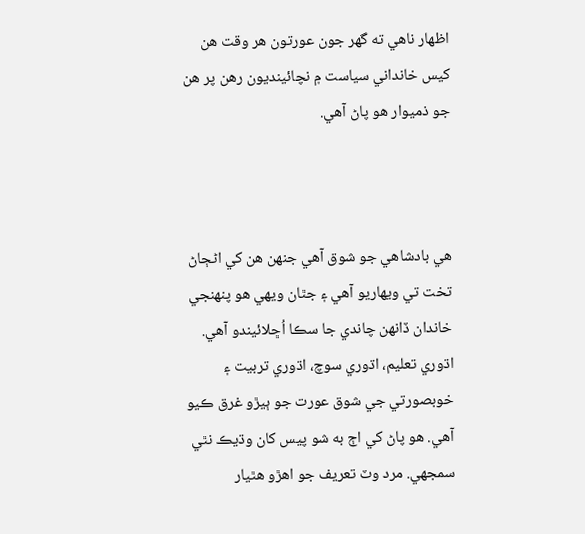اظهار ناهي ته گهر جون عورتون هر وقت هن کيس خانداني سياست ۾ نچائينديون رهن پر هن جو ذميوار هو پاڻ آهي.



هي بادشاهي جو شوق آهي جنهن هن کي اڻڄاڻ تخت تي ويهاريو آهي ۽ جٿان ويهي هو پنهنجي خاندان ڏانهن چاندي جا سڪا اُڇلائيندو آهي. اڌوري تعليم، اڌوري سوچ، اڌوري تربيت ۽ خوبصورتي جي شوق عورت جو ٻيڙو غرق ڪيو آهي. هو پاڻ کي اڄ به شو پيس کان وڌيڪ نٿي سمجهي. مرد وٽ تعريف جو اهڙو هٿيار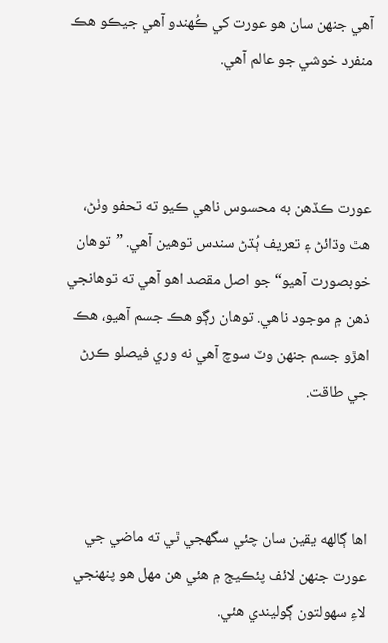آهي جنهن سان هو عورت کي ڪُهندو آهي جيڪو هڪ منفرد خوشي جو عالم آهي.



عورت ڪڏهن به محسوس ناهي ڪيو ته تحفو وٺڻ، هٿ وڌائڻ ۽ تعريف ٻُڌڻ سندس توهين آهي. ”توهان خوبصورت آهيو“ جو اصل مقصد اهو آهي ته توهانجي ذهن ۾ موجود ناهي. توهان رڳو هڪ جسم آهيو، هڪ اهڙو جسم جنهن وٽ سوچ آهي نه وري فيصلو ڪرڻ جي طاقت.



اها ڳالهه يقين سان چئي سگهجي ٿي ته ماضي جي عورت جنهن لائف پئڪيج ۾ هئي هن مهل هو پنهنجي لاءِ سهولتون ڳوليندي هئي.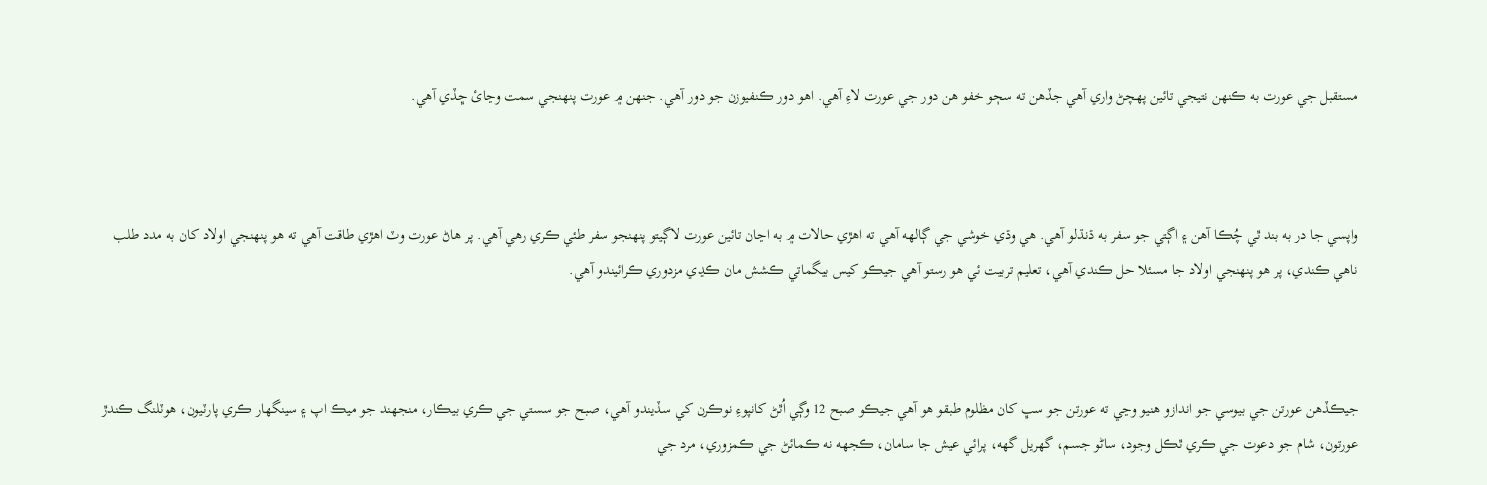مستقبل جي عورت به ڪنهن نتيجي تائين پهچڻ واري آهي جڏهن ته سڄو خفو هن دور جي عورت لاءِ آهي. اهو دور ڪنفيوزن جو دور آهي. جنهن ۾ عورت پنهنجي سمت وڃائ ڇڏي آهي.



واپسي جا در به بند ٿي چُڪا آهن ۽ اڳتي جو سفر به ڌنڌلو آهي. هي وڌي خوشي جي ڳالهه آهي ته اهڙي حالات ۾ به اڃان تائين عورت لاڳيتو پنهنجو سفر طئي ڪري رهي آهي. پر هاڻ عورت وٽ اهڙي طاقت آهي ته هو پنهنجي اولاد کان به مدد طلب ناهي ڪندي، پر هو پنهنجي اولاد جا مسئلا حل ڪندي آهي، تعليم تربيت ئي هو رستو آهي جيڪو کيس بيگماتي ڪشش مان ڪڍي مزدوري ڪرائيندو آهي.



جيڪڏهن عورتن جي بيوسي جو اندازو هنيو وڃي ته عورتن جو سڀ کان مظلوم طبقو هو آهي جيڪو صبح 12 وڳي اُٿڻ کانپوءِ نوڪرن کي سڏيندو آهي، صبح جو سستي جي ڪري بيڪار، منجھند جو ميڪ اپ ۽ سينگهار ڪري پارٽيون، هوٽلنگ ڪندڙ عورتون، شام جو دعوت جي ڪري ٿڪل وجود، ساڻو جسم، گهريل گهه، پرائي عيش جا سامان، ڪجهه نه ڪمائڻ جي ڪمزوري، مرد جي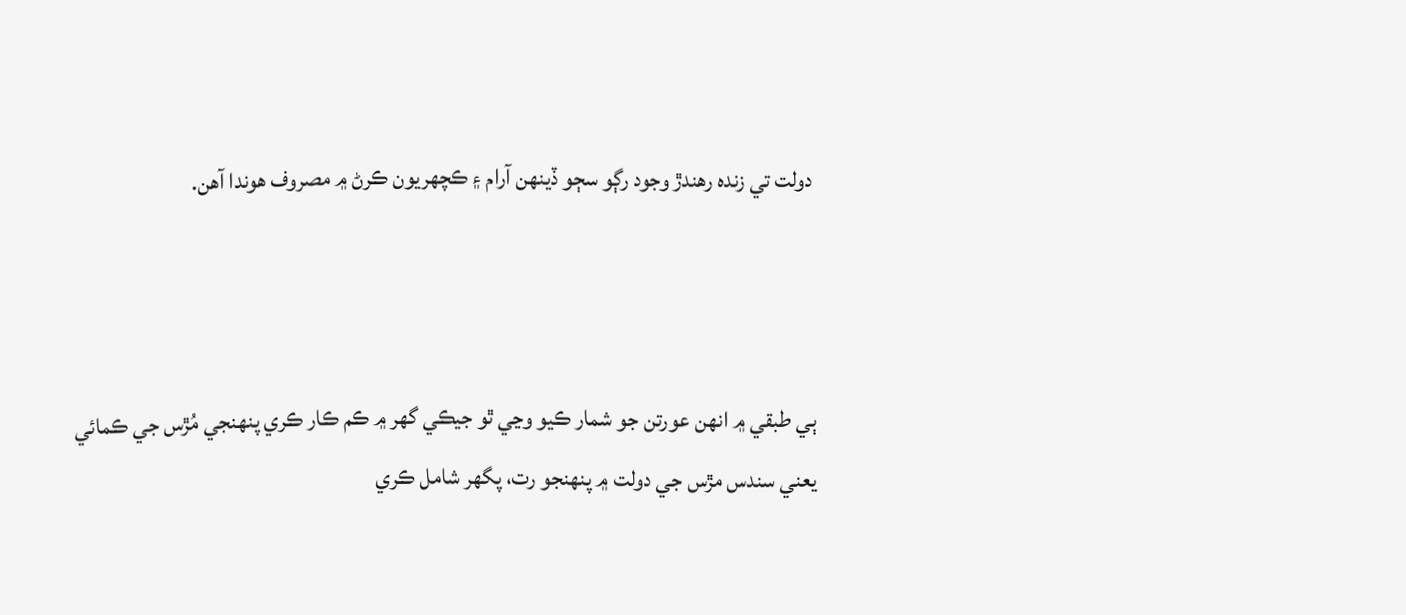دولت تي زنده رهندڙ وجود رڳو سڄو ڏينهن آرام ۽ ڪچهريون ڪرڻ ۾ مصروف هوندا آهن.



ٻي طبقي ۾ انهن عورتن جو شمار ڪيو وڃي ٿو جيڪي گهر ۾ ڪم ڪار ڪري پنهنجي مُڙس جي ڪمائي يعني سندس مڙس جي دولت ۾ پنهنجو رت، پگهر شامل ڪري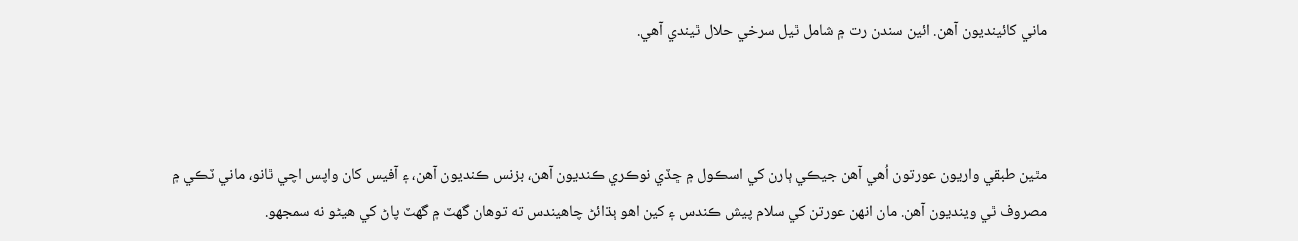ماني کائينديون آهن. ائين سندن رت ۾ شامل ٿيل سرخي حلال ٿيندي آهي.



مٿين طبقي واريون عورتون اُهي آهن جيڪي ٻارن کي اسڪول ۾ ڇڏي نوڪري ڪنديون آهن، بزنس ڪنديون آهن، ۽ آفيس کان واپس اچي ٿانو، ماني ٽڪي ۾ مصروف ٿي وينديون آهن. مان انهن عورتن کي سلام پيش ڪندس ۽ کين اهو ٻڌائڻ چاهيندس ته توهان گهٽ ۾ گهٽ پاڻ کي هيڻو نه سمجهو.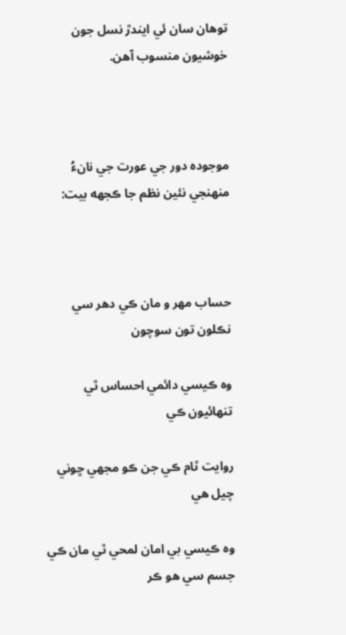توهان سان ئي ايندڙ نسل جون خوشيون منسوب آهن.



موجوده دور جي عورت جي نانءُ منهنجي نئين نظم جا ڪجهه بيت:



حساب مهر و مان ڪي دهر سي نڪلون تون سوچون

وه ڪيسي دائمي احساس ٿي تنهائيون ڪي

روايت ٿام ڪي جن ڪو مجھي ڇوني چيل هي

وه ڪيسي بي امان لمحي ٿي مان ڪي جسم سي هو ڪر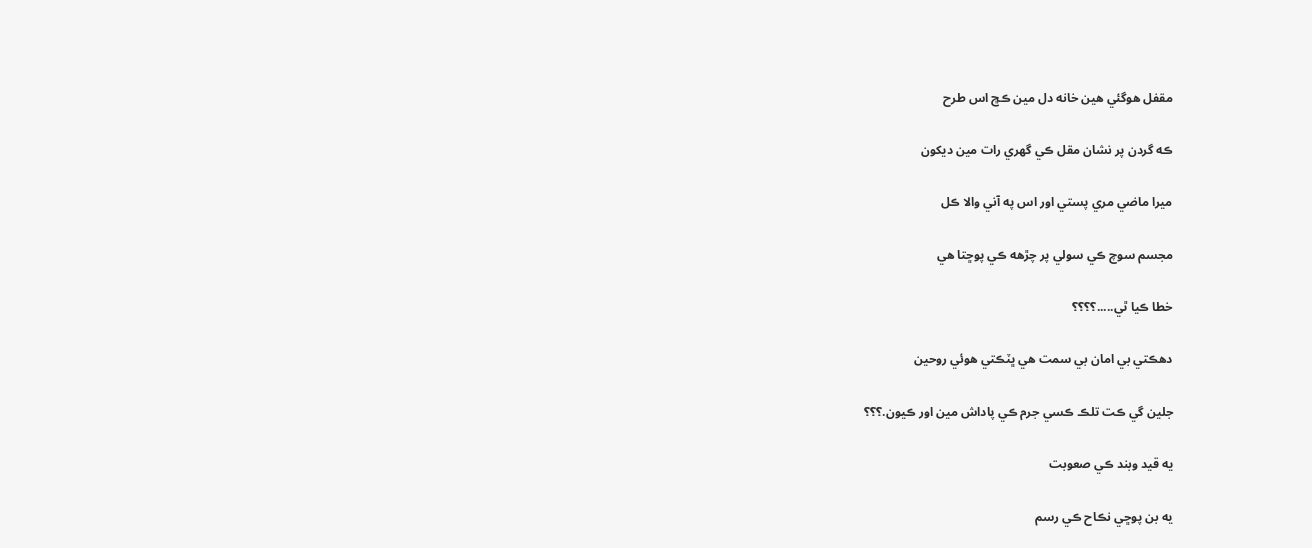مقفل هوگئي هين خانه دل مين ڪڇ اس طرح

ڪه گردن پر نشان مقل ڪي گهري رات مين ديکون

ميرا ماضي مري پستي اور اس په آني والا ڪل

مجسم سوچ ڪي سولي پر چڙهه ڪي پوڇتا هي

خطا ڪيا ٿي.....؟؟؟؟

دهڪتي بي امان بي سمت هي ڀٽڪتي هوئي روحين

جلين گي ڪت تلڪ ڪسي جرم ڪي پاداش مين اور ڪيون.؟؟؟

يه قيد وبند ڪي صعوبت

يه بن پوڇي نڪاح ڪي رسم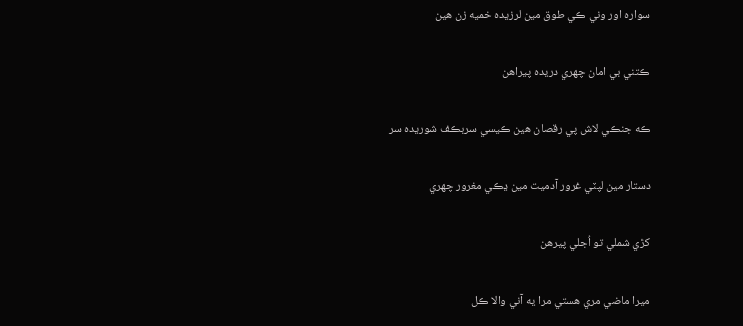سواره اور وني ڪي طوق مين لرزيده خميه زن هين

ڪتني بي امان چهري دريده پيراهن

ڪه جنڪي لاش پي رقصان هين ڪيسي سربڪف شوريده سر

دستار مين لپٽي غرور آدميت مين ڍڪي مغرور چهري

کڙي شملي تو اُجلي پيرهن

ميرا ماضي مري هستي مرا يه آني والا ڪل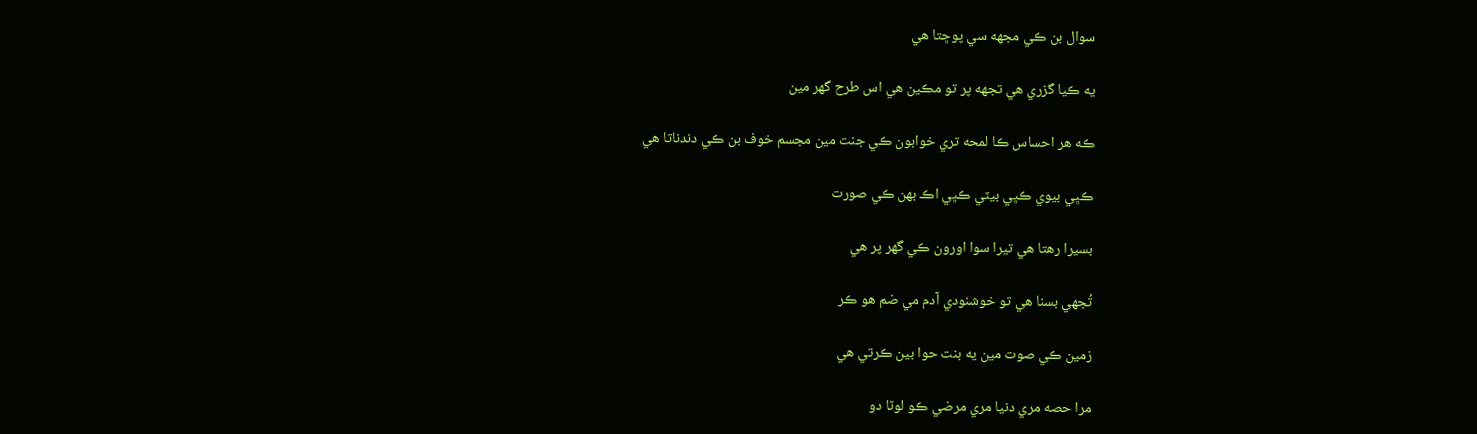سوال بن ڪي مجهه سي پوڇتا هي

يه ڪيا گزري هي تجهه پر تو مڪين هي اس طرح گهر مين

ڪه هر احساس ڪا لمحه تري خوابون ڪي جنت مين مجسم خوف بن ڪي دندناتا هي

ڪڀي بيوي ڪڀي بيٽي ڪڀي اڪ بهن ڪي صورت

بسيرا رهتا هي تيرا سوا اورون ڪي گهر پر هي

تُجهي بسنا هي تو خوشنودي آدم مي ضم هو ڪر

زمين ڪي صوت مين يه بنت حوا بين ڪرتي هي

مرا حصه مري دنيا مري مرضي ڪو لوٽا دو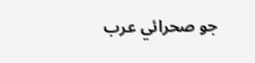جو صحرائي عرب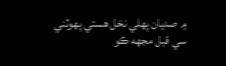۾ صديان پهلي نخل هستي پهوٽني سي قبل مجهه ڪو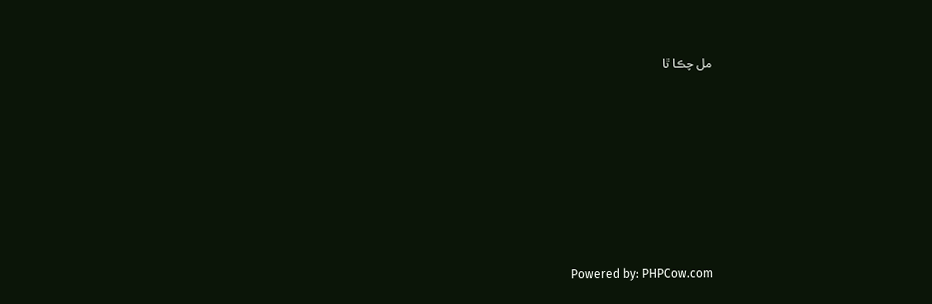مل چڪا ٿا








Powered by: PHPCow.com